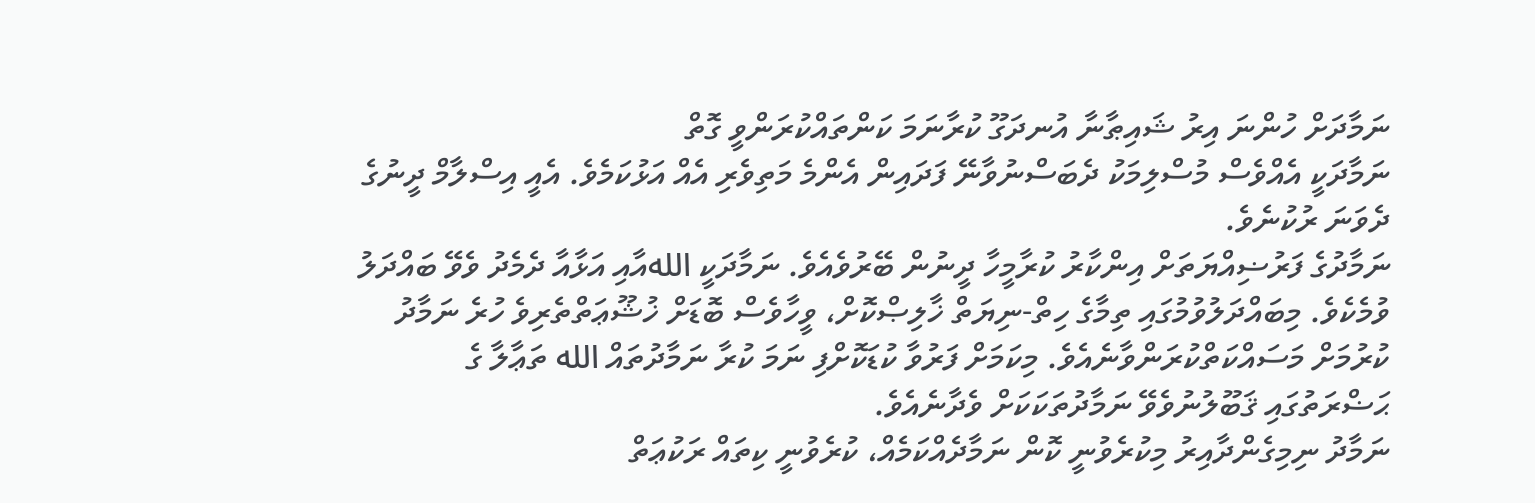ނަމާދަށް ހުންނަ އިރު ޝައިޠާނާ އުނދަގޫ ކުރާނަމަ ކަންތައްކުރަންވީ ގޮތް
ނަމާދަކީ އެއްވެސް މުސްލިމަކު ދެބަސްނުވާނޭ ފަދައިން އެންމެ މަތިވެރި އެއް އަޅުކަމެވެ. އެއީ އިސްލާމް ދީނުގެ ދެވަނަ ރުކުނެވެ.
ނަމާދުގެ ފަރުޟިއްޔަތަށް އިންކާރު ކުރާމީހާ ދީނުން ބޭރުވެއެވެ. ނަމާދަކީ اللهއާއި އަޅާއާ ދެމެދު ވެވޭ ބައްދަލު ވުމެކެވެ. މިބައްދަލުވުމުގައި ތިމާގެ ހިތް-ނިޔަތް ޚާލިޞްކޮށް، ވީހާވެސް ބޮޑަށް ޚުޝޫޢަތްތެރިވެ ހުރެ ނަމާދު ކުރުމަށް މަސައްކަތްކުރަންވާނެއެވެ. މިކަމަށް ފަރުވާ ކުޑަކޮށްފި ނަމަ ކުރާ ނަމާދުތައް الله ތަޢާލާ ގެ ޙަޟްރަތުގައި ޤަބޫލުނުވެވޭ ނަމާދުތަކަކަށް ވެދާނެއެވެ.
ނަމާދު ނިމިގެންދާއިރު މިކުރެވުނީ ކޮން ނަމާދެއްކަމެއް، ކުރެވުނީ ކިތައް ރަކުޢަތް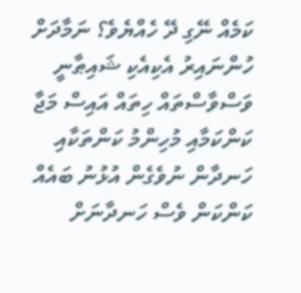ކަމެއް ނޭގި ދޭ ހެއްޔެވެ؟ ނަމާދަށް ހުންނައިރު އެކިއެކި ޝައިޠާނީ ވަސްވާސްތައް ހިތައް އައިސް މަޖާ ކަންކަމާއި މުހިންމު ކަންތަކާއި ހަނދާން ނުވެގެން އުޅުނު ބައެއް ކަންކަން ވެސް ހަނދާނަށް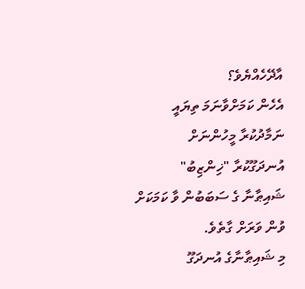އާދޭހެއްޔެވެ؟
އެހެން ކަމަށްވާނަމަ ތިޔައީ ނަމާދުކުރާ މީހުންނަށް އުނދަގޫކުރާ "ޚިންޒިބު" ޝައިޠާނާ ގެ ސަބަބުން ވާ ކަމަކަށް ވުން ވަރަށް ގާތެވެ.
މި ޝައިޠާނާގެ އުނދަގޫ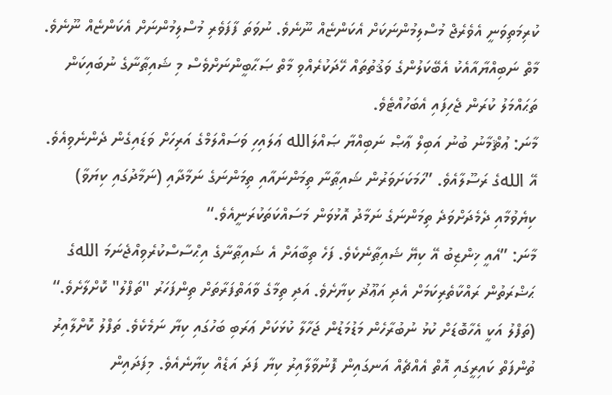ކުރިމަތިވަނީ އެވެރެޖް މުސްލިމުންނަކަށް އެކަންޏެއް ނޫނެވެ. ނުވަތަ ފާފަވެރި މުސްލިމުންނަށް އެކަންޏެއް ނޫނެވެ. މާތް ނަބިއްޔާއާއެކު އެބޭކަލުންގެ ވަޤުތުތައް ހޭދަކުރެއްވި މާތް ޞަޙާބީންނަށްވެސް މި ޝައިޠާނާގެ ނުބައިކަން ތަޙައްމަލު ކުރަން ޖެހިފައި އެބަހުއްޓެވެ.
މާނަ: ޢުޘްމާނު ބުނު އަބިލް ޢާޞް ނަބިއްޔާ ޞައްލަالله ޢަލައިހި ވަސައްލަމްގެ އަރިހަށް ވަޑައިގެން ދެންނެވިއެވެ. އޭ اللهގެ ރަސޫލާއެވެ. ”ހަމަކަށަވަރުން ޝައިޠާނާ ތިމަންނައާއި ތިމަންނަގެ ނަމާދާއި (ނަމާދުގައި ކިޔަވާ) ކިޔެވުމާއި ދެމެދަށްވަދެ ތިމަންނަގެ ނަމާދު އޮޅުވަން މަސައްކަތަކުރަނީއެވެ.“
މާނަ: ”އެއީ ޚިންޒިބު އޭ ކިޔޭ ޝައިޠާނެކެވެ. ފަހެ ތިބާއަށް އެ ޝައިޠާނާގެ އިޙްސާސްކުރެވިއްޖެނަމަ اللهގެ ޙަޟްރަތުން ރައްކާތެރިކަމަށް އެދި އަޢޫޛު ކިޔާށެވެ. އަދި ތިމާގެ ވާއަތްފަރާތަށް ތިންފަހަރު "ތަފްލު" ކޮށްލާށެވެ.“ (ތަފްލު އަކީ އެހާބޮޑަށް ކުޅު ނުބުރާހެން މަޑުމަޑުން ޖަހާލާ ކުޅަކަށް ޢަރަބި ބަހުގައި ކިޔާ ނަމެކެވެ. ތަފްލު ކޮށްލާއިރު ތުންފަތް ކައިރީގައި އޮތް އެއްޗެއް އަނގައިން ފޮނުވާލާއިރު ކިޔާ ފަދަ އަޑެއް ކިޔާނެއެވެ. މިފަދައިން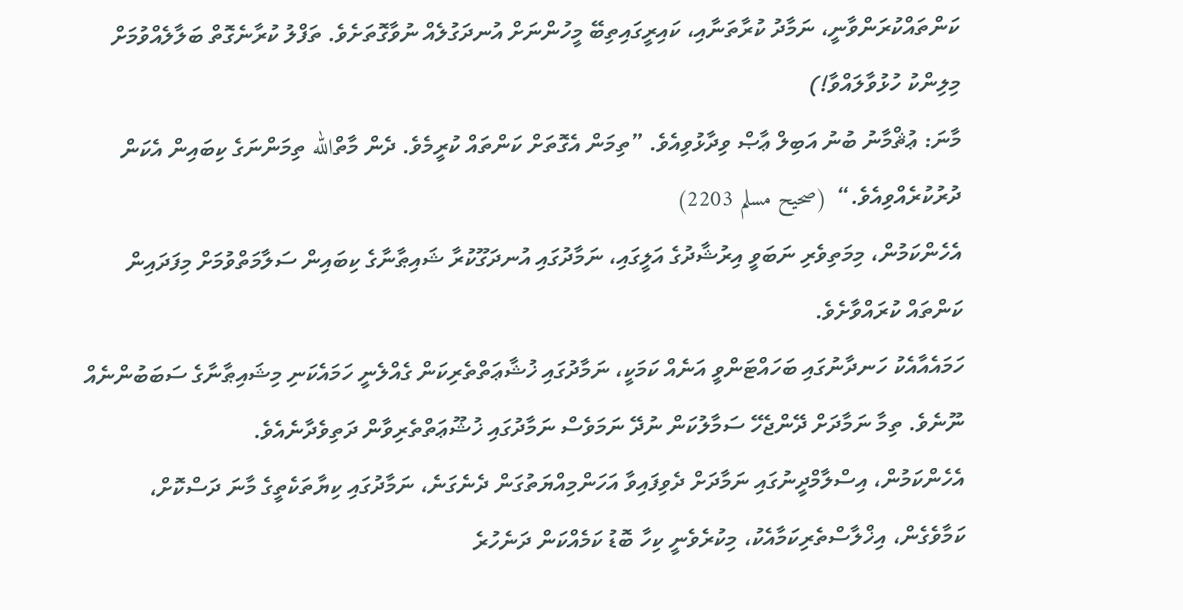ކަންތައްކުރަންވާނީ، ނަމާދު ކުރާތަނާއި، ކައިރީގައިތިބޭ މީހުންނަށް އުނދަގުލެއް ނުވާގޮތަށެވެ. ތަފްލު ކުރާނެގޮތް ބަލާލެއްވުމަށް މިލިންކު ހުޅުވާލައްވާ!)
މާނަ: ޢުޘްމާނު ބުނު އަބިލް ޢާޞް ވިދާޅުވިއެވެ. ”ތިމަން އެގޮތަށް ކަންތައް ކުރީމެވެ. ދެން މާތްالله ތިމަންނަގެ ކިބައިން އެކަން ދުރުކުރެއްވިއެވެ.“  (صحيح مسلم 2203)
އެހެންކަމުން، މިމަތިވެރި ނަބަވީ އިރުޝާދުގެ އަލީގައި، ނަމާދުގައި އުނދަގޫކުރާ ޝައިޠާނާގެ ކިބައިން ސަލާމަތްވުމަށް މިފަދައިން ކަންތައް ކުރައްވާށެވެ.
ހަމައެއާއެކު ހަނދާނުގައި ބަހައްޓަންވީ އަނެއް ކަމަކީ، ނަމާދުގައި ޚުޝާޢަތްތެރިކަން ގެއްލެނީ ހަމައެކަނި މިޝައިޠާނާގެ ސަބަބުންނެއް ނޫނެވެ. ތިމާ ނަމާދަށް ދޭންޖެހޭ ސަމާލުކަން ނުދޭ ނަމަވެސް ނަމާދުގައި ޚުޝޫޢަތްތެރިވާން ދަތިވެދާނެއެވެ.
އެހެންކަމުން، އިސްލާމްދީނުގައި ނަމާދަށް ދެވިފައިވާ އަހަންމިއްޔަތުގަން ދެނެގަނެ، ނަމާދުގައި ކިޔާތަކެތީގެ މާނަ ދަސްކޮށް، ކަމާވެގެން، އިޚްލާސްތެރިކަމާއެކު، މިކުރެވެނީ ކިހާ ބޮޑު ކަމެއްކަން ދަނެހުރެ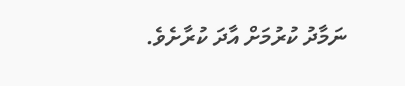ނަމާދު ކުރުމަށް އާދަ ކުރާށެވެ.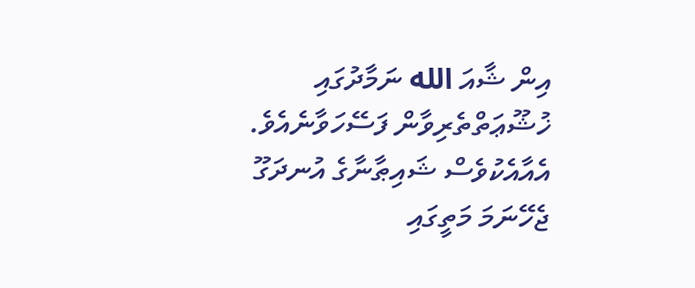އިން ޝާއަ الله ނަމާދުގައި ޚުޝޫޢަތްތެރިވާން ފަސޭހަވާނެއެވެ. އެއާއެކުވެސް ޝައިޠާނާގެ އުނދަގޫ ޖެހޭނަމަ މަތީގައި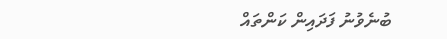ބުނެވުނު ފަދައިން ކަންތައް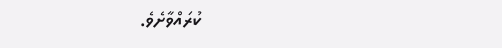ކުރައްވާށެވެ.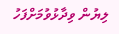ލިޔުން ވިދާޅުވުމަށްފަހު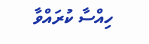ހިއްސާ ކުރައްވާ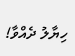ހިޔާލު ދެއްވާ!